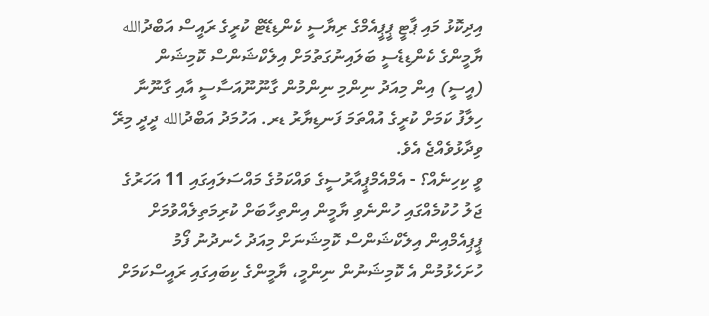އިދިކޮޅު މައި ޕާޓީ ޕީޕީއެމްގެ ރިޔާސީ ކެންޑިޑޭޓް ކުރީގެ ރައީސް އަބްދުالله ޔާމީންގެ ކެންޑިޑެސީ ބަލައިނުގަތުމަށް އިލެކްޝަންސް ކޮމިޝަން (އީސީ) އިން މިއަދު ނިންމި ނިންމުން ގާނޫނޫއަސާސީ އާއި ގާނޫނާ ހިލާފު ކަމަށް ކުރީގެ އުއްތަމަ ފަނޑިޔާރު ޑރ. އަހުމަދު އަބްދުالله ދީދީ މިރޭ ވިދާޅުވެއްޖެ އެވެ.
ވީ ކިހިނެއް؟ - އެމްއެމްޕީއާރުސީގެ ވައްކަމުގެ މައްސަލައިގައި 11 އަހަރުގެ ޖަލު ހުކުމެއްގައި ހުންނެވި ޔާމީން އިންތިހާބަށް ކުރިމަތިލެއްވުމަށް ޕީޕިއެމްއިން އިލެކްޝަންސް ކޮމިޝަނަށް މިއަދު ހެނދުނު ފޯމު ހުށަހެޅުމުން އެ ކޮމިޝަނުން ނިންމީ، ޔާމީންގެ ކިބައިގައި ރައީސްކަމަށް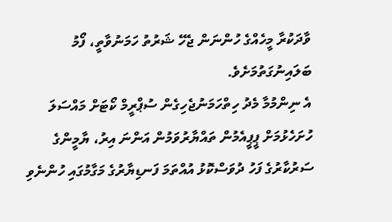ވާދަކުރާ މީހެއްގެ ހުންނަން ޖެހޭ ޝަރުތު ހަމަނުވާތީ، ފޯމު ބަލައިނުގަތުމަށެވެ.
އެ ނިންމުމާ މެދު ހިތްހަމަނުޖެހިގެން ސުޕްރީމް ކޯޓަށް މައްސަލަ ހުށަހެޅުމަށް ޕީޕީއެމުން ތައްޔާރުވަމުން އަންނަ އިރު، ޔާމީންގެ ސަރުކާރުގެ ފަހު ދުވަސްކޮޅު އުއްތަމަ ފަނޑިޔާރުގެ މަގާމުގައި ހުންނެވި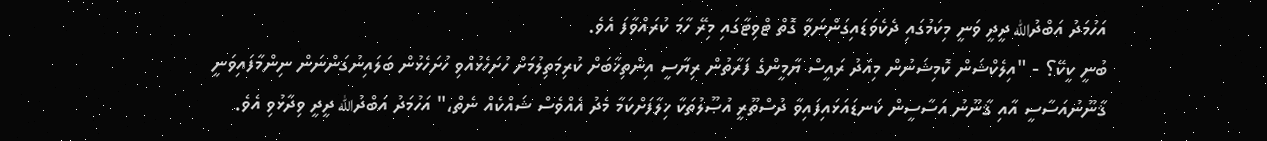އަހުމަދު އަބްދުالله ދީދީ ވަނީ މިކަމުގައި ދެކެވަޑައިގަންނަވާ ގޮތް ޓްވިޓާގައި މިރޭ ހާމަ ކުރައްވާފަ އެވެ.
ބުނީ ކީކޭ؟ - "އިލެކްޝަން ކޮމިޝަނުން މިއަދު ރައީސް ޔާމީންގެ ފަރާތުން ރިޔާސީ އިންތިޚާބަށް ކުރިމަތިލުމަށް ހުށަހެޅުއްވި ހުށަހެޅުން ބަލައިނުގަންނަން ނިންމާފައިވަނީ ޤާނޫނުއަސާސީ އާއި ޤާނޫނު އަސާސީން ކަނޑައަޅައިފައިވާ ދުސްތޫރީ އުޞޫލުތަކާ ޚިލާފަށްކަމާ މެދު އެއްވެސް ޝައްކެއް ނެތް،" އަހުމަދު އަބްދުالله ދީދީ ވިދާޅުވި އެވެ.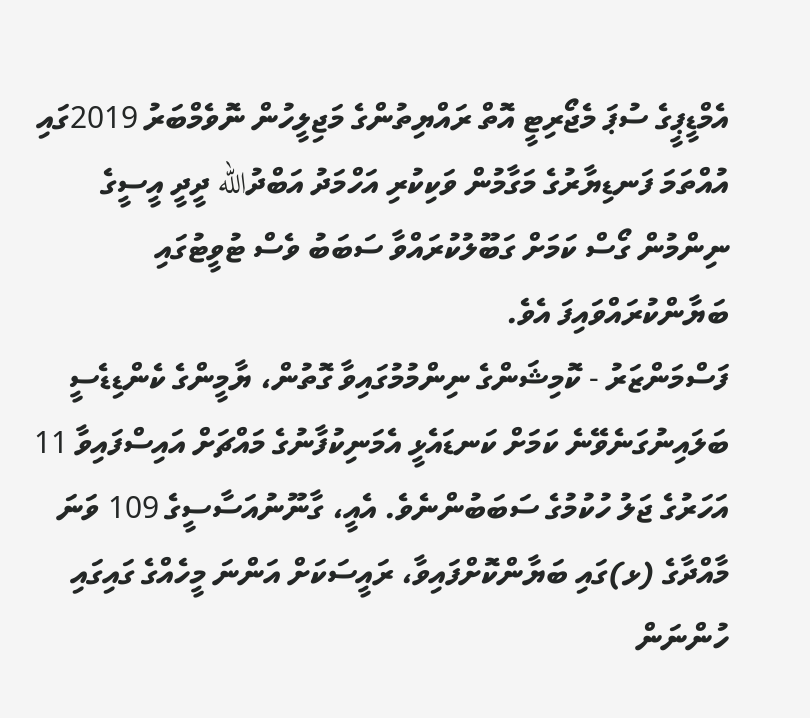އެމްޑީޕީގެ ސުޕަ މެޖޯރިޓީ އޮތް ރައްޔިތުންގެ މަޖިލީހުން ނޮވެމްބަރު 2019ގައި އުއްތަމަ ފަނޑިޔާރުގެ މަގާމުން ވަކިކުރި އަހްމަދު އަބްދުالله ދީދީ އީސީގެ ނިންމުން ގޯސް ކަމަށް ގަބޫލުކުރައްވާ ސަބަބު ވެސް ޓުވީޓުގައި ބަޔާންކުރައްވައިފަ އެވެ.
ފަސްމަންޒަރު - ކޮމިޝަންގެ ނިންމުމުގައިވާ ގޮތުން، ޔާމީންގެ ކެންޑިޑެސީ ބަލައިނުގަނެވޭނެ ކަމަށް ކަނޑައެޅީ އެމަނިކުފާނުގެ މައްޗަށް އައިސްފައިވާ 11 އަހަރުގެ ޖަލު ހުކުމުގެ ސަބަބުންނެވެ. އެއީ، ގާނޫނުއަސާސީގެ 109 ވަނަ މާއްދާގެ (ޅ)ގައި ބަޔާންކޮށްފައިވާ، ރައީސަކަށް އަންނަ މީހެއްގެ ގައިގައި ހުންނަން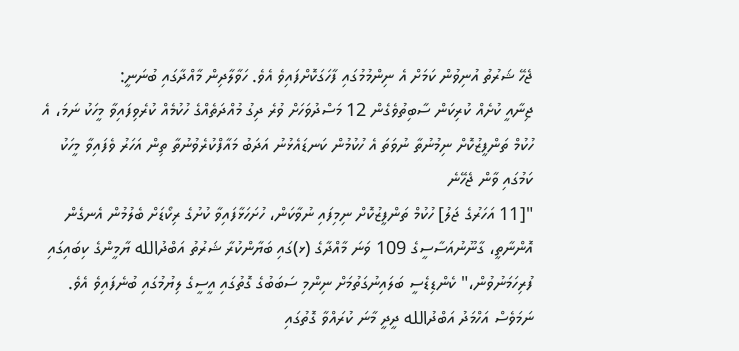ޖެހޭ ޝަރުތު އުނިވުން ކަމަށް އެ ނިންމުމުގައި ފާހަގަކޮށްފައިވެ އެވެ. ހަވާލާދިން މާއްދާގައި ބުނަނީ:
ޖިނާއީ ކުށެއް ކުރިކަން ސާބިތުވެގެން 12 މަސްދުވަހަށް ވުރެ ދިގު މުއްދަތެއްގެ ހުކުމެއް ކުރެވިފައިވާ މީހަކު ނަމަ، އެ ހުކުމް ތަންފީޒުކޮށް ނިމުނުތާ ނުވަތަ އެ ހުކުމުން ކަނޑައެޅުނު އަދަބު މައާފްކުރެވުނުތާ ތިން އަހަރު ވެފައިވާ މީހަކު ކަމުގައި ވާން ޖެހޭނެ
"[11 އަހަރުގެ ޖަލު] ހުކުމް ތަންފީޒުކޮށް ނިމިފައި ނުވާކަން، ހުށަހަޅާފައިވާ ކުށުގެ ރިކޯޑަށް ބެލުމުން އެނގެން އޮންނާތީ، ގާނޫނުއަސާސީގެ 109 ވަނަ މާއްދާގެ (ޅ)ގައި ބަޔާންކުރާ ޝަރުތު އަބްދުالله ޔާމީންގެ ކިބައިގައި ފުރިހަމަނުވުން،" ކެންޑިޑެސީ ބަލައިނުގަތުމަށް ނިންމި ސަބަބުގެ ގޮތުގައި އީސީގެ ލިޔުމުގައި ބުނެފައިވެ އެވެ.
ނަމަވެސް އަހްމަދު އަބްދުالله ދީދީ މާނަ ކުރައްވާ ގޮތުގައި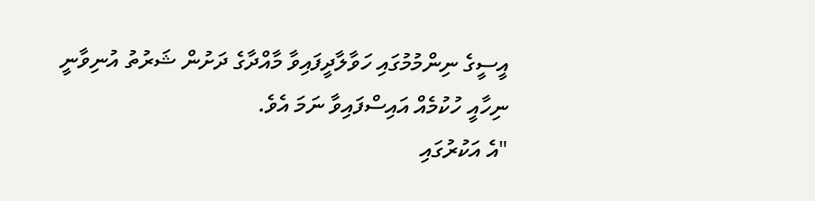އީސީގެ ނިންމުމުގައި ހަވާލާދީފައިވާ މާއްދާގެ ދަށުން ޝަރުތު އުނިވާނީ ނިހާއީ ހުކުމެއް އައިސްފައިވާ ނަމަ އެވެ.
"އެ އަކުރުގައި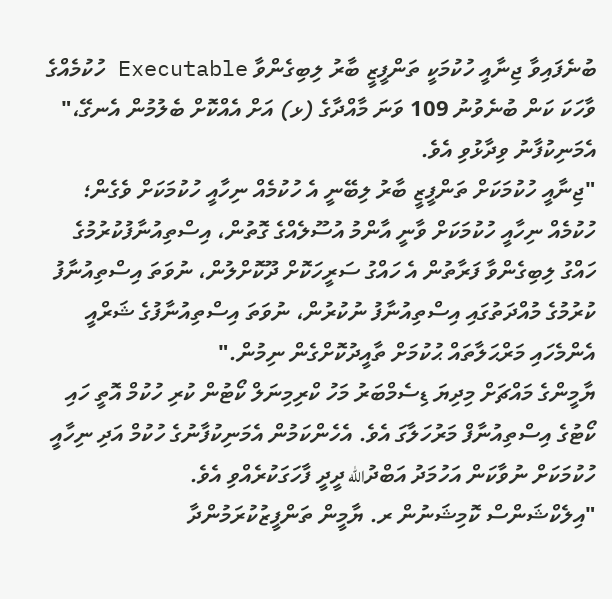ބުނެފައިވާ ޖިނާއީ ހުކުމަކީ ތަންފީޒީ ބާރު ލިބިގެންވާ Executable ހުކުމެއްގެ ވާހަކަ ކަން ބުނެވުނު 109 ވަނަ މާއްދާގެ (ޅ) އަށް އެއްކޮށް ބެލުމުން އެނގޭ،" އެމަނިކުފާނު ވިދާޅުވި އެވެ.
"ޖިނާއީ ހުކުމަކަށް ތަންފީޒީ ބާރު ލިބޭނީ އެ ހުކުމެއް ނިހާއީ ހުކުމަކަށް ވެގެން؛ ހުކުމެއް ނިހާއީ ހުކުމަކަށް ވާނީ އާންމު އުސޫލެއްގެ ގޮތުން، އިސްތިއުނާފުކުރުމުގެ ހައްގު ލިބިގެންވާ ފަރާތުން އެ ހައްގު ސަރީހަކޮށް ދޫކޮށްލުން، ނުވަތަ އިސްތިއުނާފު ކުރުމުގެ މުއްދަތުގައި އިސްތިއުނާފު ނުކުރުން، ނުވަތަ އިސްތިއުނާފުގެ ޝަރްއީ އެންމެހައި މަރްޙަލާތައް ޙުކުމަށް ތާއީދުކޮށްގެން ނިމުން."
ޔާމީންގެ މައްޗަށް މިދިޔަ ޑިސެމްބަރު މަހު ކްރިމިނަލް ކޯޓުން ކުރި ހުކުމް އޮތީ ހައި ކޯޓުގެ އިސްތިއުނާފް މަރުހަލާގަ އެވެ. އެހެންކަމުން އެމަނިކުފާނުގެ ހުކުމް އަދި ނިހާއީ ހުކުމަކަށް ނުވާކަން އަހުމަދު އަބްދުالله ދީދީ ފާހަގަކުރެއްވި އެވެ.
"އިލެކްޝަންސް ކޮމިޝަނުން ރ. ޔާމީން ތަންފީޒުކުރަމުންދާ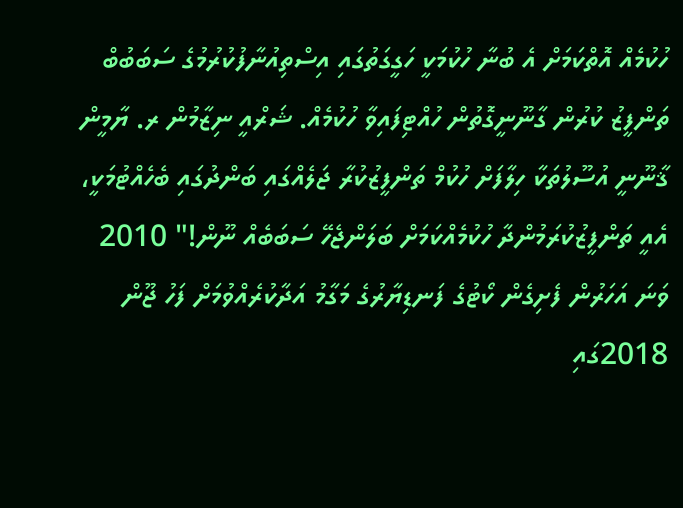ހުކުމެއް އޮތްކަމަށް އެ ބުނާ ހުކުމަކީ ހަގީގަތުގައި އިސްތިއުނާފުކުރުމުގެ ސަބަބުބް ތަންފީޒު ކުރުން ގާނޫނީގޮތުން ހުއްޓިފައިވާ ހުކުމެއް. ޝަރްއީ ނިޒާމުން ރ. ޔާމީން ޤާނޫނީ އުސޫލުތަކާ ހިލާފަށް ހުކުމް ތަންފީޒުކުރާ ޖަލެއްގައި ބަންދުގައި ބެހެއްޓުމަކީ، އެއީ ތަންފީޒުކުރަމުންދާ ހުކުމެއްކަމަށް ބަލަންޖެހޭ ސަބަބެއް ނޫން!" 2010 ވަނަ އަހަރުން ފެށިގެން ކޯޓުގެ ފަނޑިޔާރުގެ މަގާމު އަދާކުރެއްވުމަށް ފަހު ޖޫން 2018ގައި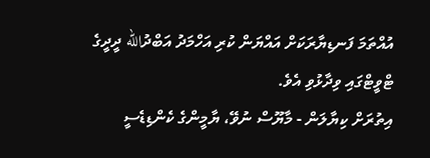އުއްތަމަ ފަނޑިޔާރަކަށް އައްޔަން ކުރި އަހްމަދު އަބްދުالله ދީދީގެ ޓްވީޓްގައި ވިދާޅުވި އެވެ.
އިތުރަށް ކިޔާލަން - މާޔޫސް ނުވޭ، ޔާމީންގެ ކެންޑިޑެސީ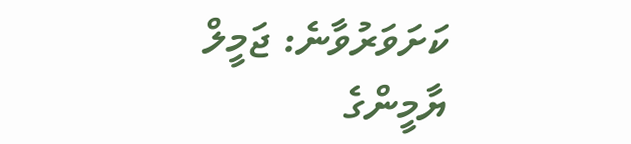ކަށަވަރުވާނެ: ޖަމީލް
ޔާމީންގެ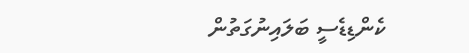ކެންޑިޑެސީ ބަލައިނުގަތުން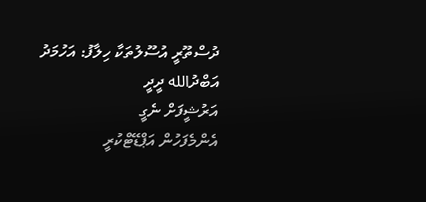ދުސްތޫރީ އުސޫލުތަކާ ހިލާފު: އަހުމަދު އަބްދުالله ދީދީ
އަރުޝީފަށް ނެގީ
އެންމެފަހުން އަޕްޑޭޓްކުރީ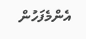އެންމެފަހުން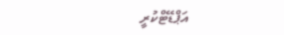އަޕްޑޭޓްކުރީ